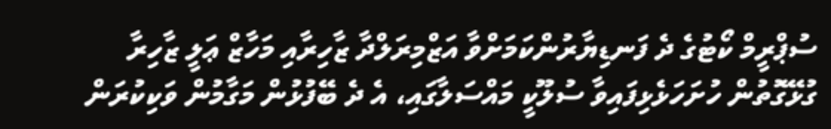ސުޕްރީމް ކޯޓުގެ ދެ ފަނޑިޔާރުންކަމަށްވާ އަޒްމިރަލްދާ ޒާހިރާއި މަހާޒް ޢަލީ ޒާހިރާ ގުޅޭގޮތުން ހުށަހަޅެޅިފައިވާ ސުލޫކީ މައްސަލާގައި، އެ ދެ ބޭފުޅުން މަގާމުން ވަކިކުރަން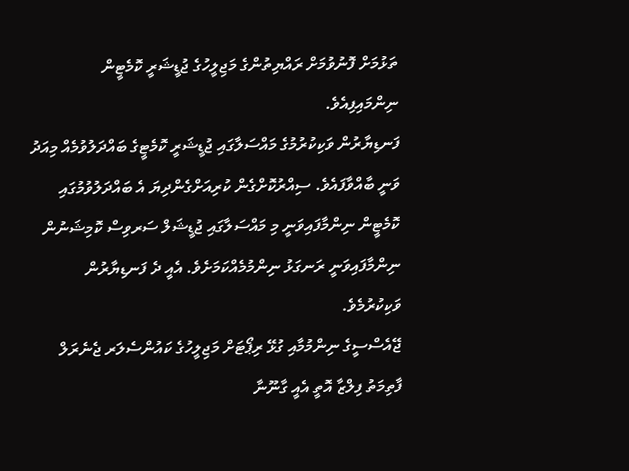ތަޅުމަށް ފޮނުވުމަށް ރައްޔިތުންގެ މަޖިލީހުގެ ޖުޑީޝަރީ ކޮމެޓީން ނިންމައިފިއެވެ.
ފަނޑިޔާރުން ވަކިކުރުމުގެ މައްސަލާގައި ޖުޑީޝަރީ ކޮމެޓީގެ ބައްދަލުވުމެއް މިއަދު ވަނީ ބާއްވާފައެވެ. ސިއްރުކޮށްގެން ކުރިއަށްގެންދިޔަ އެ ބައްދަލުވުމުގައި ކޮމެޓީން ނިންމާފައިވަނީ މި މައްސަލާގައި ޖުޑީޝަލް ސަރވިސް ކޮމިޝަނުން ނިންމާފައިވަނީ ރަނގަޅު ނިންމުމެއްކަމަށެވެ. އެއީ ދެ ފަނޑިޔާރުން ވަކިކުރުމެވެ.
ޖޭއެސްސީގެ ނިންމުމާއި ގުޅޭ ރިޕޯޓަށް މަޖިލީހުގެ ކައުންސެލަރ ޖެނެރަލް ފާތިމަތު ފިލްޒާ އޮތީ އެއީ ގާނޫނާ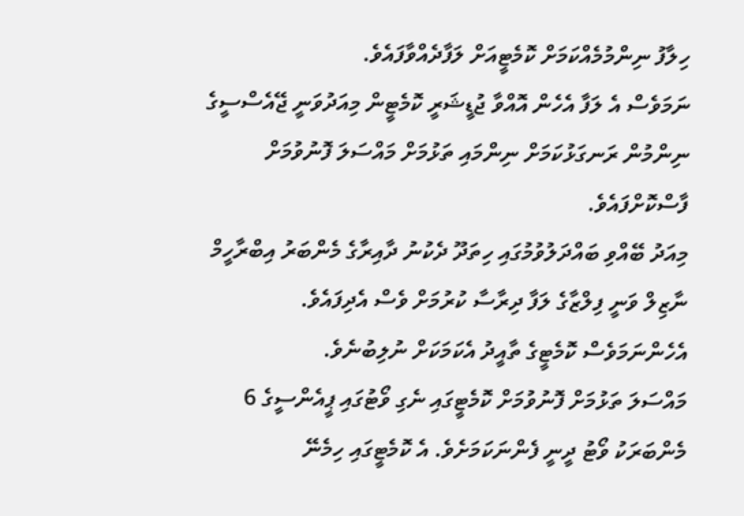ހިލާފު ނިންމުމެއްކަމަށް ކޮމެޓީއަށް ލަފާދެއްވާފައެވެ.
ނަމަވެސް އެ ލަފާ އެހެން އޮއްވާ ޖުޑީޝަރީ ކޮމެޓީން މިއަދުވަނީ ޖޭއެސްސީގެ ނިންމުން ރަނގަޅުކަމަށް ނިންމައި ތަޅުމަށް މައްސަލަ ފޮނުވުމަށް ފާސްކޮށްފައެވެ.
މިއަދު ބޭއްވި ބައްދަލުވުމުގައި ހިތަދޫ ދެކުނު ދާއިރާގެ މެންބަރު އިބްރާހީމް ނާޒިލް ވަނީ ފިލްޒާގެ ލަފާ ދިރާސާ ކުރުމަށް ވެސް އެދިފައެވެ. އެހެންނަމަވެސް ކޮމެޓީގެ ތާއީދު އެކަމަކަށް ނުލިބުނެވެ.
މައްސަލަ ތަޅުމަށް ފޮނުވުމަށް ކޮމެޓީގައި ނެގި ވޯޓުގައި ޕީއެންސީގެ 6 މެންބަރަކު ވޯޓު ދީނީ ފެންނަކަމަށެވެ. އެ ކޮމެޓީގައި ހިމެނޭ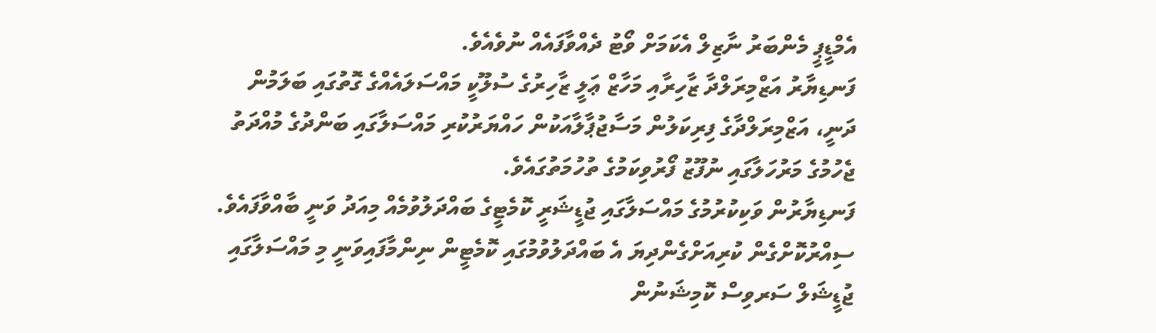އެމްޑީޕީ މެންބަރު ނާޒިލް އެކަމަށް ވޯޓު ދެއްވާފައެއް ނުވެއެވެ.
ފަނޑިޔާރު އަޒްމިރަލްދާ ޒާހިރާއި މަހާޒް ޢަލީ ޒާހިރުގެ ސުލޫކީ މައްސަލައެއްގެ ގޮތުގައި ބަލަމުން ދަނީ، އަޒްމިރަލްދާގެ ފިރިކަލުން މަސާޖުޕާލާއަކުން ހައްޔަރުކުރި މައްސަލާގައި ބަންދުގެ މުއްދަތު ޖެހުމުގެ މަރުހަލާގައި ނުފޫޒު ފޯރުވިކަމުގެ ތުހުމަތުގައެވެ.
ފަނޑިޔާރުން ވަކިކުރުމުގެ މައްސަލާގައި ޖުޑީޝަރީ ކޮމެޓީގެ ބައްދަލުވުމެއް މިއަދު ވަނީ ބާއްވާފައެވެ. ސިއްރުކޮށްގެން ކުރިއަށްގެންދިޔަ އެ ބައްދަލުވުމުގައި ކޮމެޓީން ނިންމާފައިވަނީ މި މައްސަލާގައި ޖުޑީޝަލް ސަރވިސް ކޮމިޝަނުން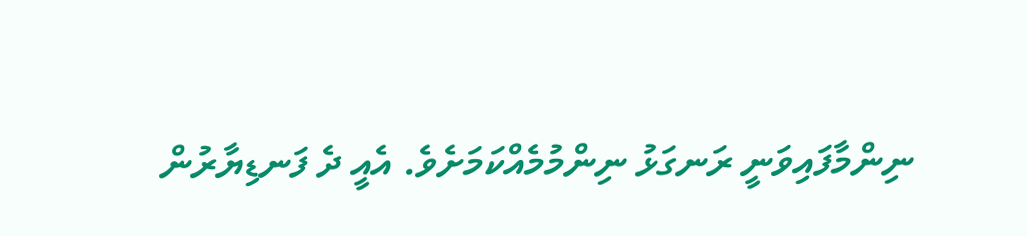ނިންމާފައިވަނީ ރަނގަޅު ނިންމުމެއްކަމަށެވެ. އެއީ ދެ ފަނޑިޔާރުން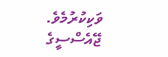ވަކިކުރުމެވެ.
ޖޭއެސްސީގެ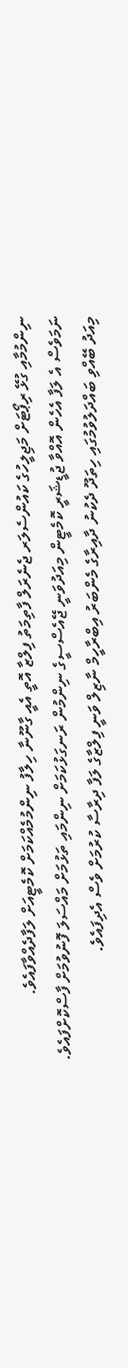ނިންމުމާއި ގުޅޭ ރިޕޯޓަށް މަޖިލީހުގެ ކައުންސެލަރ ޖެނެރަލް ފާތިމަތު ފިލްޒާ އޮތީ އެއީ ގާނޫނާ ހިލާފު ނިންމުމެއްކަމަށް ކޮމެޓީއަށް ލަފާދެއްވާފައެވެ.
ނަމަވެސް އެ ލަފާ އެހެން އޮއްވާ ޖުޑީޝަރީ ކޮމެޓީން މިއަދުވަނީ ޖޭއެސްސީގެ ނިންމުން ރަނގަޅުކަމަށް ނިންމައި ތަޅުމަށް މައްސަލަ ފޮނުވުމަށް ފާސްކޮށްފައެވެ.
މިއަދު ބޭއްވި ބައްދަލުވުމުގައި ހިތަދޫ ދެކުނު ދާއިރާގެ މެންބަރު އިބްރާހީމް ނާޒިލް ވަނީ ފިލްޒާގެ ލަފާ ދިރާސާ ކުރުމަށް ވެސް އެދިފައެވެ.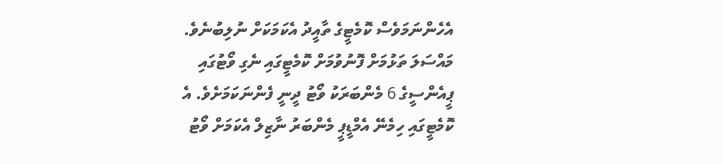އެހެންނަމަވެސް ކޮމެޓީގެ ތާއީދު އެކަމަކަށް ނުލިބުނެވެ.
މައްސަލަ ތަޅުމަށް ފޮނުވުމަށް ކޮމެޓީގައި ނެގި ވޯޓުގައި ޕީއެންސީގެ 6 މެންބަރަކު ވޯޓު ދީނީ ފެންނަކަމަށެވެ. އެ ކޮމެޓީގައި ހިމެނޭ އެމްޑީޕީ މެންބަރު ނާޒިލް އެކަމަށް ވޯޓު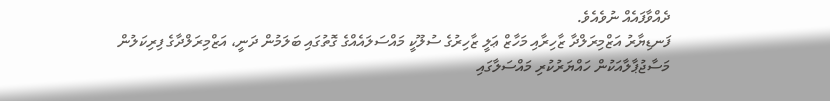ދެއްވާފައެއް ނުވެއެވެ.
ފަނޑިޔާރު އަޒްމިރަލްދާ ޒާހިރާއި މަހާޒް ޢަލީ ޒާހިރުގެ ސުލޫކީ މައްސަލައެއްގެ ގޮތުގައި ބަލަމުން ދަނީ، އަޒްމިރަލްދާގެ ފިރިކަލުން މަސާޖުޕާލާއަކުން ހައްޔަރުކުރި މައްސަލާގައި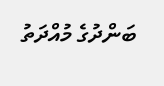ބަންދުގެ މުއްދަތު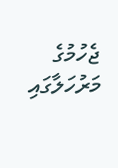ޖެހުމުގެ މަރުހަލާގައި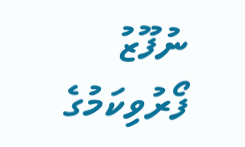ނުފޫޒު ފޯރުވިކަމުގެ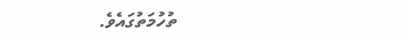ތުހުމަތުގައެވެ.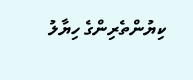ކިޔުންތެރިންގެ ހިޔާލު